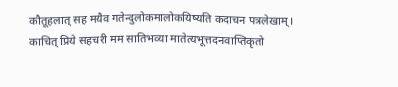कौतूहलात् सह मयैव गतेन्दुलोकमालोकयिष्यति कदाचन पत्रलेखाम्।
काचित् प्रिये सहचरी मम सातिभव्या मातेत्यभूत्तदनवाप्तिकृतो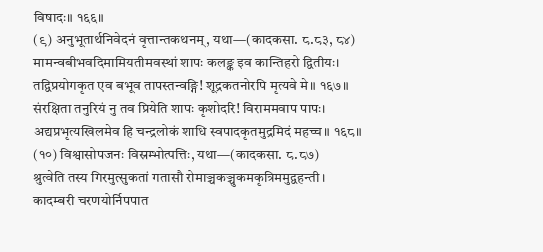विषादः॥ १६६॥
(९) अनुभूतार्थनिवेदनं वृत्तान्तकथनम्, यथा—(कादकसा. ८.८३, ८४)
मामन्वबीभवदिमामियतीमवस्थां शापः कलङ्क इव कान्तिहरो द्वितीयः।
तद्विप्रयोगकृत एव बभूव तापस्तन्वङ्गि! शूद्रकतनोरपि मृत्यवे मे॥ १६७॥
संरक्षिता तनुरियं नु तव प्रियेति शापः कृशोदरि! विराममवाप पापः।
अद्यप्रभृत्यखिलमेव हि चन्द्रलोकं शाधि स्वपादकृतमुद्रमिदं महच्च॥ १६८॥
(१०) विश्वासोपजनः विस्रम्भोत्पत्तिः, यथा—(कादकसा. ८.८७)
श्रुत्वेति तस्य गिरमुत्सुकतां गतासौ रोमाञ्चकञ्चुकमकृत्रिममुद्वहन्ती।
कादम्बरी चरणयोर्निपपात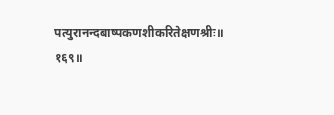पत्युरानन्दबाष्पकणशीकरितेक्षणश्रीः॥ १६९॥